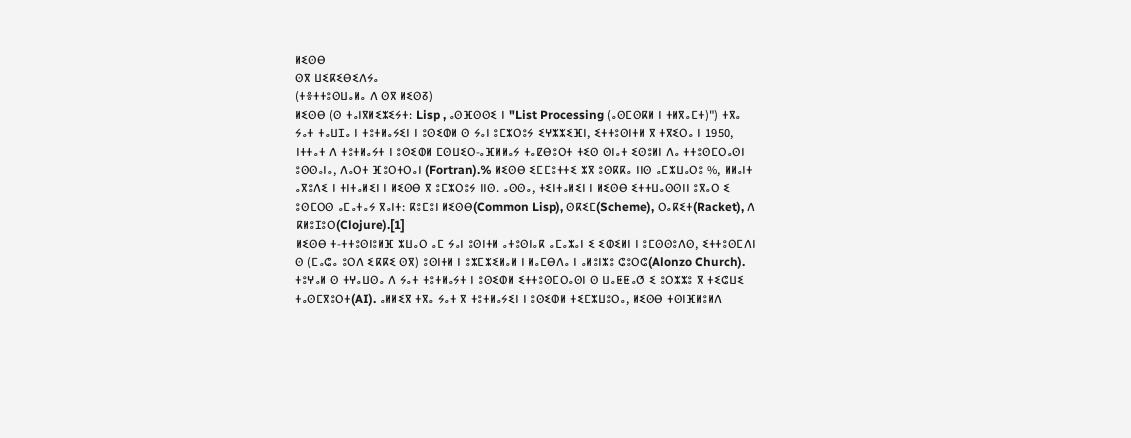ⵍⵉⵙⴱ
ⵙⴳ ⵡⵉⴽⵉⴱⵉⴷⵢⴰ
(ⵜⴻⵜⵜⵓⵙⵡⴰⵍⴰ ⴷ ⵙⴳ ⵍⵉⵙⵒ)
ⵍⵉⵙⴱ (ⵙ ⵜⴰⵏⴳⵍⵉⵣⵉⵢⵜ: Lisp , ⴰⵙⴼⵙⵙⵉ ⵏ "List Processing (ⴰⵙⵎⵙⴽⵍ ⵏ ⵜⵍⴳⴰⵎⵜ)") ⵜⴳⴰ ⵢⴰⵜ ⵜⴰⵡⵊⴰ ⵏ ⵜⵓⵜⵍⴰⵢⵉⵏ ⵏ ⵓⵙⵉⵀⵍ ⵙ ⵢⴰⵏ ⵓⵎⵣⵔⵓⵢ ⵉⵖⵣⵣⵉⴼⵏ, ⵉⵜⵜⵓⵙⵏⵜⵍ ⴳ ⵜⴳⵉⵔⴰ ⵏ 1950, ⵏⵜⵜⴰⵜ ⴷ ⵜⵓⵜⵍⴰⵢⵜ ⵏ ⵓⵙⵉⵀⵍ ⵎⵙⵡⵉⵔ-ⴰⴼⵍⵍⴰⵢ ⵜⴰⵇⴱⵓⵔⵜ ⵜⵉⵙ ⵙⵏⴰⵜ ⵉⵙⵓⵍⵏ ⴷⴰ ⵜⵜⵓⵙⵎⵔⴰⵙⵏ ⵓⵙⵙⴰⵏⴰ, ⴷⴰⵔⵜ ⴼⵓⵔⵜⵔⴰⵏ (Fortran).% ⵍⵉⵙⴱ ⵉⵎⵎⵓⵜⵜⵉ ⵣⴳ ⵓⵙⴽⴽⴰ ⵏⵏⵙ ⴰⵎⵣⵡⴰⵔⵓ %, ⵍⵍⴰⵏⵜ ⴰⴳⵓⴷⵉ ⵏ ⵜⵏⵜⴰⵍⵉⵏ ⵏ ⵍⵉⵙⴱ ⴳ ⵓⵎⵣⵔⵓⵢ ⵏⵏⵙ. ⴰⵙⵙⴰ, ⵜⵉⵏⵜⴰⵍⵉⵏ ⵏ ⵍⵉⵙⴱ ⵉⵜⵜⵡⴰⵙⵙⵏⵏ ⵓⴳⴰⵔ ⵉ ⵓⵙⵎⵔⵙ ⴰⵎⴰⵜⴰⵢ ⴳⴰⵏⵜ: ⴽⵓⵎⵓⵏ ⵍⵉⵙⴱ(Common Lisp), ⵙⴽⵉⵎ(Scheme), ⵔⴰⴽⵉⵜ(Racket), ⴷ ⴽⵍⵓⵊⵓⵔ(Clojure).[1]
ⵍⵉⵙⴱ ⵜ-ⵜⵜⵓⵙⵏⵓⵍⴼ ⵣⵡⴰⵔ ⴰⵎ ⵢⴰⵏ ⵓⵙⵏⵜⵍ ⴰⵜⵓⵙⵏⴰⴽ ⴰⵎⴰⵣⴰⵏ ⵉ ⵉⵀⵉⵍⵏ ⵏ ⵓⵎⵙⵙⵓⴷⵙ, ⵉⵜⵜⵓⵙⵎⴷⵏ ⵙ (ⵎⴰⵛⴰ ⵓⵔⴷ ⵉⴽⴽⵉ ⵙⴳ) ⵓⵙⵏⵜⵍ ⵏ ⵓⵣⵎⵣⵉⵍⴰⵍ ⵏ ⵍⴰⵎⴱⴷⴰ ⵏ ⴰⵍⵓⵏⵣⵓ ⵛⵓⵔⵛ(Alonzo Church). ⵜⵓⵖⴰⵍ ⵙ ⵜⵖⴰⵡⵙⴰ ⴷ ⵢⴰⵜ ⵜⵓⵜⵍⴰⵢⵜ ⵏ ⵓⵙⵉⵀⵍ ⵉⵜⵜⵓⵙⵎⵔⴰⵙⵏ ⵙ ⵡⴰⵟⵟⴰⵚ ⵉ ⵓⵔⵣⵣⵓ ⴳ ⵜⵉⵛⵡⵉ ⵜⴰⵙⵎⴳⵓⵔⵜ(AI). ⴰⵍⵍⵉⴳ ⵜⴳⴰ ⵢⴰⵜ ⴳ ⵜⵓⵜⵍⴰⵢⵉⵏ ⵏ ⵓⵙⵉⵀⵍ ⵜⵉⵎⵣⵡⵓⵔⴰ, ⵍⵉⵙⴱ ⵜⵙⵏⴼⵍⵓⵍⴷ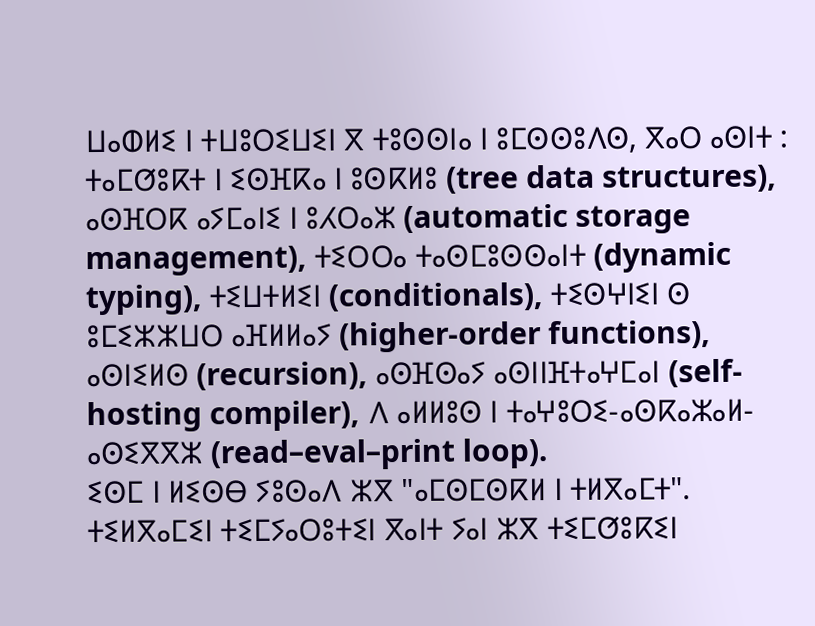ⵡⴰⵀⵍⵉ ⵏ ⵜⵡⵓⵔⵉⵡⵉⵏ ⴳ ⵜⵓⵙⵙⵏⴰ ⵏ ⵓⵎⵙⵙⵓⴷⵙ, ⴳⴰⵔ ⴰⵙⵏⵜ : ⵜⴰⵎⵚⵓⴽⵜ ⵏ ⵉⵙⴼⴽⴰ ⵏ ⵓⵙⴽⵍⵓ (tree data structures), ⴰⵙⴼⵔⴽ ⴰⵢⵎⴰⵏⵉ ⵏ ⵓⵃⵔⴰⵣ (automatic storage management), ⵜⵉⵔⵔⴰ ⵜⴰⵙⵎⵓⵙⵙⴰⵏⵜ (dynamic typing), ⵜⵉⵡⵜⵍⵉⵏ (conditionals), ⵜⵉⵙⵖⵏⵉⵏ ⵙ ⵓⵎⵉⵣⵣⵡⵔ ⴰⴼⵍⵍⴰⵢ (higher-order functions), ⴰⵙⵏⵉⵍⵙ (recursion), ⴰⵙⴼⵙⴰⵢ ⴰⵙⵏⵏⴼⵜⴰⵖⵎⴰⵏ (self-hosting compiler), ⴷ ⴰⵍⵍⵓⵙ ⵏ ⵜⴰⵖⵓⵔⵉ-ⴰⵙⴽⴰⵣⴰⵍ-ⴰⵙⵉⴳⴳⵣ (read–eval–print loop).
ⵉⵙⵎ ⵏ ⵍⵉⵙⴱ ⵢⵓⵙⴰⴷ ⵣⴳ "ⴰⵎⵙⵎⵙⴽⵍ ⵏ ⵜⵍⴳⴰⵎⵜ". ⵜⵉⵍⴳⴰⵎⵉⵏ ⵜⵉⵎⵢⴰⵔⵓⵜⵉⵏ ⴳⴰⵏⵜ ⵢⴰⵏ ⵣⴳ ⵜⵉⵎⵚⵓⴽⵉⵏ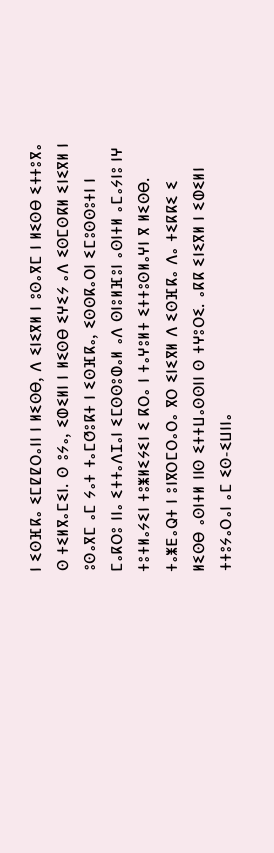ⵏ ⵉⵙⴼⴽⴰ ⵉⵎⵇⵇⵔⴰⵏⵏ ⵏ ⵍⵉⵙⴱ, ⴷ ⵉⵏⵉⴳⵍ ⵏ ⵓⵙⴰⴳⵎ ⵏ ⵍⵉⵙⴱ ⵉⵜⵜⵓⴳⴰ ⵙ ⵜⵉⵍⴳⴰⵎⵉⵏ. ⵙ ⵓⵢⴰ, ⵉⵀⵉⵍⵏ ⵏ ⵍⵉⵙⴱ ⵉⵖⵉⵢ ⴰⴷ ⵉⵙⵎⵙⴽⵍ ⵉⵏⵉⴳⵍ ⵏ ⵓⵙⴰⴳⵎ ⴰⵎ ⵢⴰⵜ ⵜⴰⵎⵚⵓⴽⵜ ⵏ ⵉⵙⴼⴽⴰ, ⵉⵙⵙⴽⴰⵔⵏ ⵉⵎⵓⵙⵙⵓⵜⵏ ⵏ ⵎⴰⴽⵔⵓ ⵏⵏⴰ ⵉⵜⵜⴰⴷⵊⴰⵏ ⵉⵎⵙⵙⵓⵀⴰⵍ ⴰⴷ ⵙⵏⵓⵍⴼⵓⵏ ⴰⵙⵏⵜⵍ ⴰⵎⴰⵢⵏⵓ ⵏⵖ ⵜⵓⵜⵍⴰⵢⵉⵏ ⵜⵓⵥⵍⵉⵢⵉⵏ ⵉ ⴽⵔⴰ ⵏ ⵜⴰⵖⵓⵍⵜ ⵉⵜⵜⵓⵙⵍⴰⵖⵏ ⴳ ⵍⵉⵙⴱ.
ⵜⴰⵥⴹⴰⵕⵜ ⵏ ⵓⵏⴳⵔⵎⵔⴰⵔⴰ ⴳⵔ ⵉⵏⵉⴳⵍ ⴷ ⵉⵙⴼⴽⴰ ⴷⴰ ⵜⵉⴽⴽⵉ ⵉ ⵍⵉⵙⴱ ⴰⵙⵏⵜⵍ ⵏⵏⵙ ⵉⵜⵜⵡⴰⵙⵙⵏⵏ ⵙ ⵜⵖⵓⵔⵉ. ⴰⴽⴽ ⵉⵏⵉⴳⵍ ⵏ ⵉⵀⵉⵍⵏ ⵜⵜⵓⵢⴰⵔⴰⵏ ⴰⵎ ⵉⵙ-ⵉⵡⵏⵏⴰ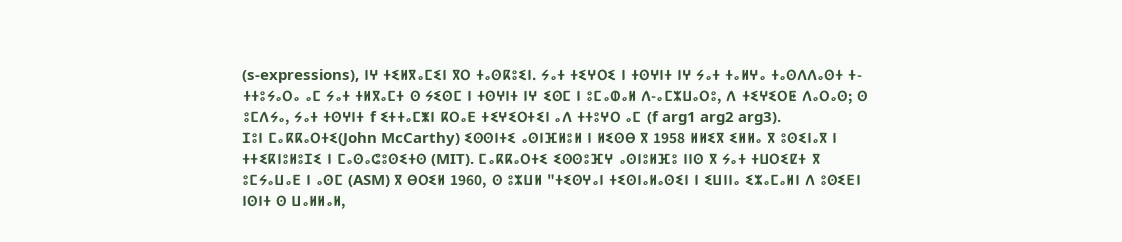(s-expressions), ⵏⵖ ⵜⵉⵍⴳⴰⵎⵉⵏ ⴳⵔ ⵜⴰⵙⴽⵓⵉⵏ. ⵢⴰⵜ ⵜⵉⵖⵔⵉ ⵏ ⵜⵙⵖⵏⵜ ⵏⵖ ⵢⴰⵜ ⵜⴰⵍⵖⴰ ⵜⴰⵙⴷⴷⴰⵙⵜ ⵜ-ⵜⵜⵓⵢⴰⵔⴰ ⴰⵎ ⵢⴰⵜ ⵜⵍⴳⴰⵎⵜ ⵙ ⵢⵉⵙⵎ ⵏ ⵜⵙⵖⵏⵜ ⵏⵖ ⵉⵙⵎ ⵏ ⵓⵎⴰⵀⴰⵍ ⴷ-ⴰⵎⵣⵡⴰⵔⵓ, ⴷ ⵜⵉⵖⵉⵔⵟ ⴷⴰⵔⴰⵙ; ⵙ ⵓⵎⴷⵢⴰ, ⵢⴰⵜ ⵜⵙⵖⵏⵜ f ⵉⵜⵜⴰⵎⵥⵏ ⴽⵔⴰⴹ ⵜⵉⵖⵉⵔⵜⵉⵏ ⴰⴷ ⵜⵜⵓⵖⵔ ⴰⵎ (f arg1 arg2 arg3).
ⵊⵓⵏ ⵎⴰⴽⴽⴰⵔⵜⵉ(John McCarthy) ⵉⵙⵙⵏⵜⵉ ⴰⵙⵏⴼⵍⵓⵍ ⵏ ⵍⵉⵙⴱ ⴳ 1958 ⵍⵍⵉⴳ ⵉⵍⵍⴰ ⴳ ⵓⵙⵉⵏⴰⴳ ⵏ ⵜⵜⵉⴽⵏⵓⵍⵓⵊⵉ ⵏ ⵎⴰⵙⴰⵛⵓⵙⵉⵜⵙ (MIT). ⵎⴰⴽⴽⴰⵔⵜⵉ ⵉⵙⵙⵓⴼⵖ ⴰⵙⵏⵓⵍⴼⵓ ⵏⵏⵙ ⴳ ⵢⴰⵜ ⵜⵡⵔⵉⵇⵜ ⴳ ⵓⵎⵢⴰⵡⴰⴹ ⵏ ⴰⵙⵎ (ASM) ⴳ ⴱⵔⵉⵍ 1960, ⵙ ⵓⵣⵡⵍ "ⵜⵉⵙⵖⴰⵏ ⵜⵉⵙⵏⴰⵍⴰⵙⵉⵏ ⵏ ⵉⵡⵏⵏⴰ ⵉⵣⴰⵎⴰⵍⵏ ⴷ ⵓⵙⵉⴹⵏ ⵏⵙⵏⵜ ⵙ ⵡⴰⵍⵍⴰⵍ,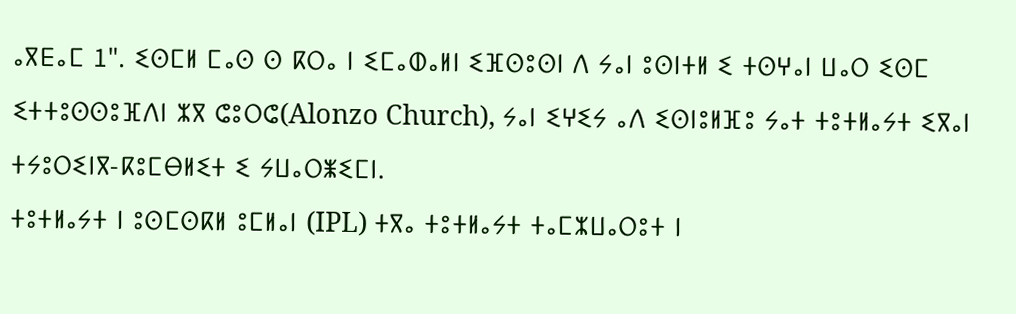ⴰⴳⴹⴰⵎ 1". ⵉⵙⵎⵍ ⵎⴰⵙ ⵙ ⴽⵔⴰ ⵏ ⵉⵎⴰⵀⴰⵍⵏ ⵉⴼⵙⵓⵙⵏ ⴷ ⵢⴰⵏ ⵓⵙⵏⵜⵍ ⵉ ⵜⵙⵖⴰⵏ ⵡⴰⵔ ⵉⵙⵎ ⵉⵜⵜⵓⵙⵙⵓⴼⴷⵏ ⵣⴳ ⵛⵓⵔⵛ(Alonzo Church), ⵢⴰⵏ ⵉⵖⵉⵢ ⴰⴷ ⵉⵙⵏⵓⵍⴼⵓ ⵢⴰⵜ ⵜⵓⵜⵍⴰⵢⵜ ⵉⴳⴰⵏ ⵜⵢⵓⵔⵉⵏⴳ-ⴽⵓⵎⴱⵍⵉⵜ ⵉ ⵢⵡⴰⵔⵥⵉⵎⵏ.
ⵜⵓⵜⵍⴰⵢⵜ ⵏ ⵓⵙⵎⵙⴽⵍ ⵓⵎⵍⴰⵏ (IPL) ⵜⴳⴰ ⵜⵓⵜⵍⴰⵢⵜ ⵜⴰⵎⵣⵡⴰⵔⵓⵜ ⵏ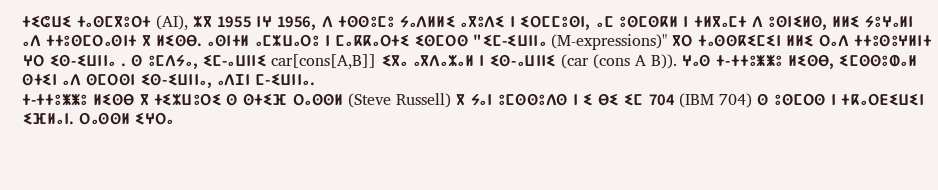ⵜⵉⵛⵡⵉ ⵜⴰⵙⵎⴳⵓⵔⵜ (AI), ⵣⴳ 1955 ⵏⵖ 1956, ⴷ ⵜⵙⵙⵓⵎⵓ ⵢⴰⴷⵍⵍⵉ ⴰⴳⵓⴷⵉ ⵏ ⵉⵔⵎⵎⵓⵙⵏ, ⴰⵎ ⵓⵙⵎⵙⴽⵍ ⵏ ⵜⵍⴳⴰⵎⵜ ⴷ ⵓⵙⵏⵉⵍⵙ, ⵍⵍⵉ ⵢⵓⵖⴰⵍⵏ ⴰⴷ ⵜⵜⵓⵙⵎⵔⴰⵙⵏⵜ ⴳ ⵍⵉⵙⴱ. ⴰⵙⵏⵜⵍ ⴰⵎⵣⵡⴰⵔⵓ ⵏ ⵎⴰⴽⴽⴰⵔⵜⵉ ⵉⵙⵎⵔⵙ "ⵉⵎ-ⵉⵡⵏⵏⴰ (M-expressions)" ⴳⵔ ⵜⴰⵙⵙⴽⵉⵎⵉⵏ ⵍⵍⵉ ⵔⴰⴷ ⵜⵜⵓⵙⵓⵖⵍⵏⵜ ⵖⵔ ⵉⵙ-ⵉⵡⵏⵏⴰ . ⵙ ⵓⵎⴷⵢⴰ, ⵉⵎ-ⴰⵡⵏⵏⵉ car[cons[A,B]] ⵉⴳⴰ ⴰⴳⴷⴰⵣⴰⵍ ⵏ ⵉⵙ-ⴰⵡⵏⵏⵉ (car (cons A B)). ⵖⴰⵙ ⵜ-ⵜⵜⵓⵥⵥⵓ ⵍⵉⵙⴱ, ⵉⵎⵙⵙⵓⵀⴰⵍ ⵙⵜⵉⵏ ⴰⴷ ⵙⵎⵔⵙⵏ ⵉⵙ-ⵉⵡⵏⵏⴰ, ⴰⴷⵊⵏ ⵎ-ⵉⵡⵏⵏⴰ.
ⵜ-ⵜⵜⵓⵥⵥⵓ ⵍⵉⵙⴱ ⴳ ⵜⵉⵣⵡⵓⵔⵉ ⵙ ⵙⵜⵉⴼ ⵔⴰⵙⵙⵍ (Steve Russell) ⴳ ⵢⴰⵏ ⵓⵎⵙⵙⵓⴷⵙ ⵏ ⵉ ⴱⵉ ⵉⵎ 704 (IBM 704) ⵙ ⵓⵙⵎⵔⵙ ⵏ ⵜⴽⴰⵔⴹⵉⵡⵉⵏ ⵉⴼⵍⴰⵏ. ⵔⴰⵙⵙⵍ ⵉⵖⵔⴰ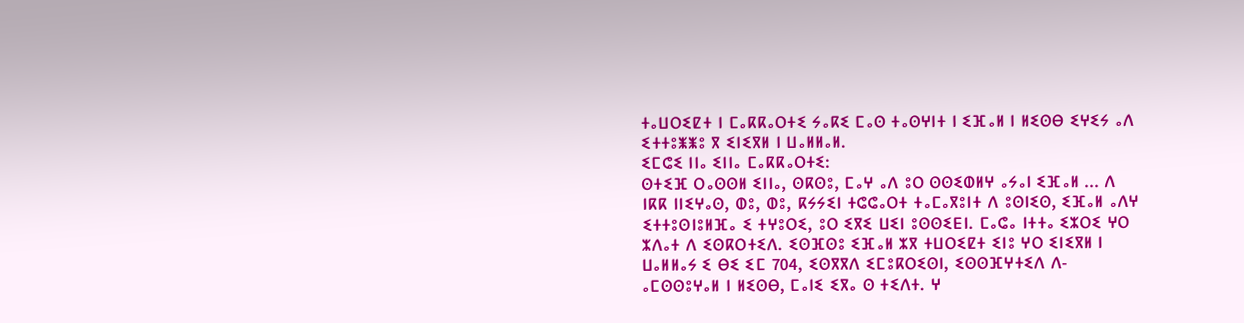ⵜⴰⵡⵔⵉⵇⵜ ⵏ ⵎⴰⴽⴽⴰⵔⵜⵉ ⵢⴰⴽⵉ ⵎⴰⵙ ⵜⴰⵙⵖⵏⵜ ⵏ ⵉⴼⴰⵍ ⵏ ⵍⵉⵙⴱ ⵉⵖⵉⵢ ⴰⴷ ⵉⵜⵜⵓⵥⵥⵓ ⴳ ⵉⵏⵉⴳⵍ ⵏ ⵡⴰⵍⵍⴰⵍ.
ⵉⵎⵛⵉ ⵏⵏⴰ ⵉⵏⵏⴰ ⵎⴰⴽⴽⴰⵔⵜⵉ:
ⵙⵜⵉⴼ ⵔⴰⵙⵙⵍ ⵉⵏⵏⴰ, ⵙⴽⵙⵓ, ⵎⴰⵖ ⴰⴷ ⵓⵔ ⵙⵙⵉⵀⵍⵖ ⴰⵢⴰⵏ ⵉⴼⴰⵍ ... ⴷ ⵏⴽⴽ ⵏⵏⵉⵖⴰⵙ, ⵀⵓ, ⵀⵓ, ⴽⵢⵢⵉⵏ ⵜⵛⵛⴰⵔⵜ ⵜⴰⵎⴰⴳⵓⵏⵜ ⴷ ⵓⵙⵏⵉⵙ, ⵉⴼⴰⵍ ⴰⴷⵖ ⵉⵜⵜⵓⵙⵏⵓⵍⴼⴰ ⵉ ⵜⵖⵓⵔⵉ, ⵓⵔ ⵉⴳⵉ ⵡⵉⵏ ⵓⵙⵙⵉⴹⵏ. ⵎⴰⵛⴰ ⵏⵜⵜⴰ ⵉⵣⵔⵉ ⵖⵔ ⵣⴷⴰⵜ ⴷ ⵉⵙⴽⵔⵜⵉⴷ. ⵉⵙⴼⵙⵓ ⵉⴼⴰⵍ ⵣⴳ ⵜⵡⵔⵉⵇⵜ ⵉⵏⵓ ⵖⵔ ⵉⵏⵉⴳⵍ ⵏ ⵡⴰⵍⵍⴰⵢ ⵉ ⴱⵉ ⵉⵎ 704, ⵉⵙⴳⴳⴷ ⵉⵎⵓⴽⵔⵉⵙⵏ, ⵉⵙⵙⴼⵖⵜⵉⴷ ⴷ-ⴰⵎⵙⵙⵓⵖⴰⵍ ⵏ ⵍⵉⵙⴱ, ⵎⴰⵏⵉ ⵉⴳⴰ ⵙ ⵜⵉⴷⵜ. ⵖ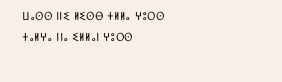ⵡⴰⵙⵙ ⵏⵏⵉ ⵍⵉⵙⴱ ⵜⵍⵍⴰ ⵖⵓⵔⵙ ⵜⴰⵍⵖⴰ ⵏⵏⴰ ⵉⵍⵍⴰⵏ ⵖⵓⵔⵙ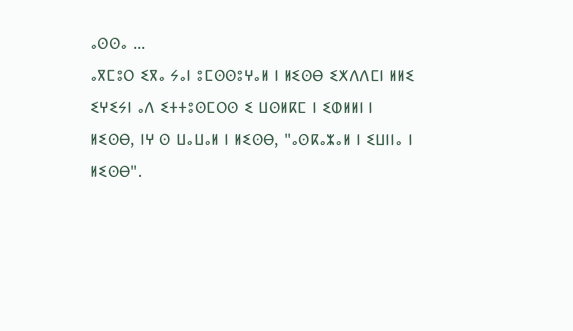ⴰⵙⵙⴰ ...
ⴰⴳⵎⵓⵔ ⵉⴳⴰ ⵢⴰⵏ ⵓⵎⵙⵙⵓⵖⴰⵍ ⵏ ⵍⵉⵙⴱ ⵉⵅⴷⴷⵎⵏ ⵍⵍⵉ ⵉⵖⵉⵢⵏ ⴰⴷ ⵉⵜⵜⵓⵙⵎⵔⵙ ⵉ ⵡⵙⵍⴽⵎ ⵏ ⵉⵀⵍⵍⵏ ⵏ ⵍⵉⵙⴱ, ⵏⵖ ⵙ ⵡⴰⵡⴰⵍ ⵏ ⵍⵉⵙⴱ, "ⴰⵙⴽⴰⵣⴰⵍ ⵏ ⵉⵡⵏⵏⴰ ⵏ ⵍⵉⵙⴱ".